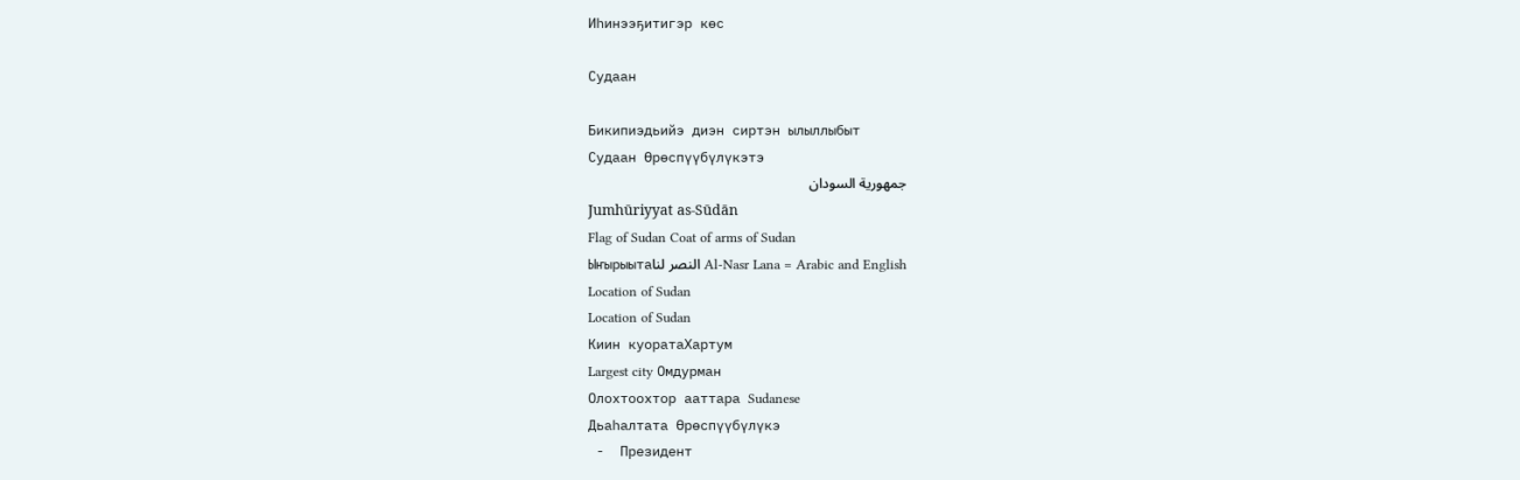Иһинээҕитигэр көс

Судаан

Бикипиэдьийэ диэн сиртэн ылыллыбыт
Судаан Өрөспүүбүлүкэтэ
جمهورية السودان
Jumhūriyyat as-Sūdān
Flag of Sudan Coat of arms of Sudan
Ыҥырыытаالنصر لنا Al-Nasr Lana = Arabic and English
Location of Sudan
Location of Sudan
Киин куоратаХартум
Largest city Омдурман
Олохтоохтор ааттара Sudanese
Дьаhалтата Өрөспүүбүлүкэ
 -  Президент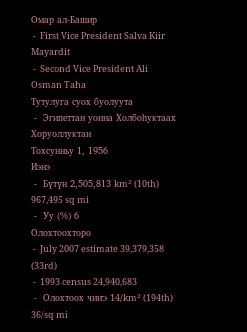Омар ал-Башир
 -  First Vice President Salva Kiir Mayardit
 -  Second Vice President Ali Osman Taha
Тутулуга суох буолуута
 -  Эгипеттан уонна Холбоhуктаах Хоруоллуктан
Тохсунньу 1, 1956
Иэнэ
 -  Бүтүн 2,505,813 km² (10th)
967,495 sq mi
 -  Уу (%) 6
Олохтоохторо
 -  July 2007 estimate 39,379,358 (33rd)
 -  1993 census 24,940,683
 -  Олохтоох чиҥэ 14/km² (194th)
36/sq mi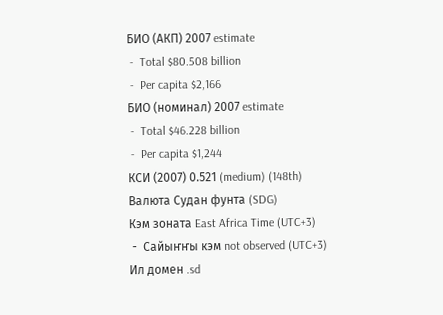БИО (АКП) 2007 estimate
 -  Total $80.508 billion
 -  Per capita $2,166
БИО (номинал) 2007 estimate
 -  Total $46.228 billion
 -  Per capita $1,244
КСИ (2007) 0.521 (medium) (148th)
Валюта Судан фунта (SDG)
Кэм зоната East Africa Time (UTC+3)
 -  Сайыҥҥы кэм not observed (UTC+3)
Ил домен .sd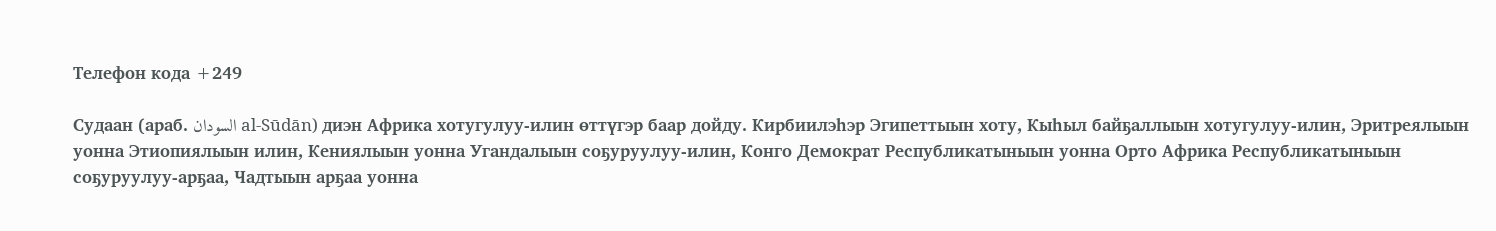Телефон кода +249

Судаан (араб. السودان al-Sūdān) диэн Африка хотугулуу-илин өттүгэр баар дойду. Кирбиилэhэр Эгипеттыын хоту, Кыhыл байҕаллыын хотугулуу-илин, Эритреялыын уонна Этиопиялыын илин, Кениялыын уонна Угандалыын соҕуруулуу-илин, Конго Демократ Республикатыныын уонна Орто Африка Республикатыныын соҕуруулуу-арҕаа, Чадтыын арҕаа уонна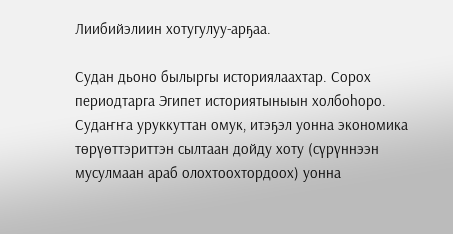Лиибийэлиин хотугулуу-арҕаа.

Судан дьоно былыргы историялаахтар. Сорох периодтарга Эгипет историятыныын холбоhоро. Судаҥҥа уруккуттан омук, итэҕэл уонна экономика төрүөттэриттэн сылтаан дойду хоту (сүрүннээн мусулмаан араб олохтоохтордоох) уонна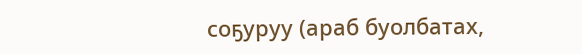соҕуруу (араб буолбатах,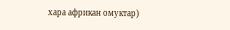хара африкан омуктар)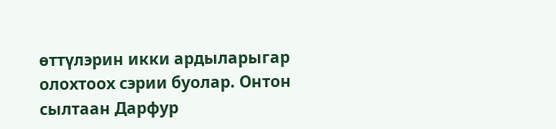өттүлэрин икки ардыларыгар олохтоох сэрии буолар. Онтон сылтаан Дарфур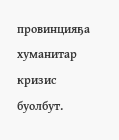провинцияҕа хуманитар кризис буолбут.